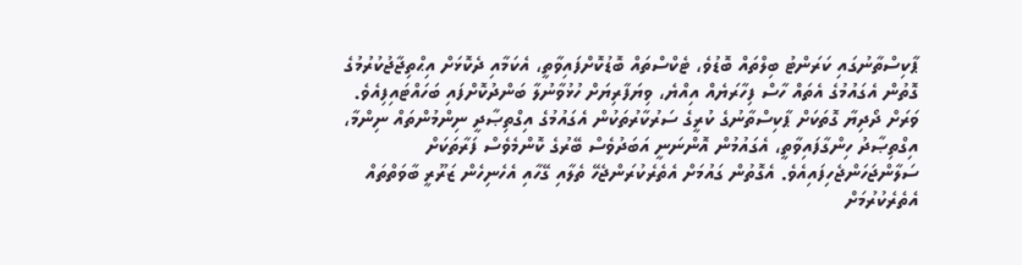ޕާކިސްތާނުގައި ކަރަންޓު ބިލްތައް ބޮޑުވެ، ޓެކްސްތައް ބޮޑުކޮށްފައިވާތީ، އެކަމާއި ދެކޮޅަށް އިޙްތިޖާޖުކުރުމުގެ ގޮތުން އެގައުމުގެ އެތައް ހާސް ފިހާރަޔެއް އިއްޔެ، ވިޔަފާރިޔަށް ހުޅުވާނުލާ ބަންދުކޮށްފައި ބަހައްޓައިފިއެވެ.
ވަރަށް ދޯދިޔާ ގޮތަކަށް ޕާކިސްތާނުގެ ކުރީގެ ސަރުކާރުތަކުން އެގައުމުގެ އިގްތިޞާދީ ނިންމުންތައް ނިންމާ، އިގްތިޞާދު ހިންގާފައިވާތީ، އެގައުމުން އޮންނަނީ އަބަދުވެސް ބޭރުގެ ކޮންމެވެސް ފަރާތަކަށް ސަލާންޖަހަންޖެހިފައިއެވެ. އެގޮތުން ގައުމަށް އެތެރެކުރަންޖެހޭ ތެލާއި ގޭހާއި އެހެނިހެން ޒަރޫރީ ބާވަތްތައް އެތެރެކުރުމަށް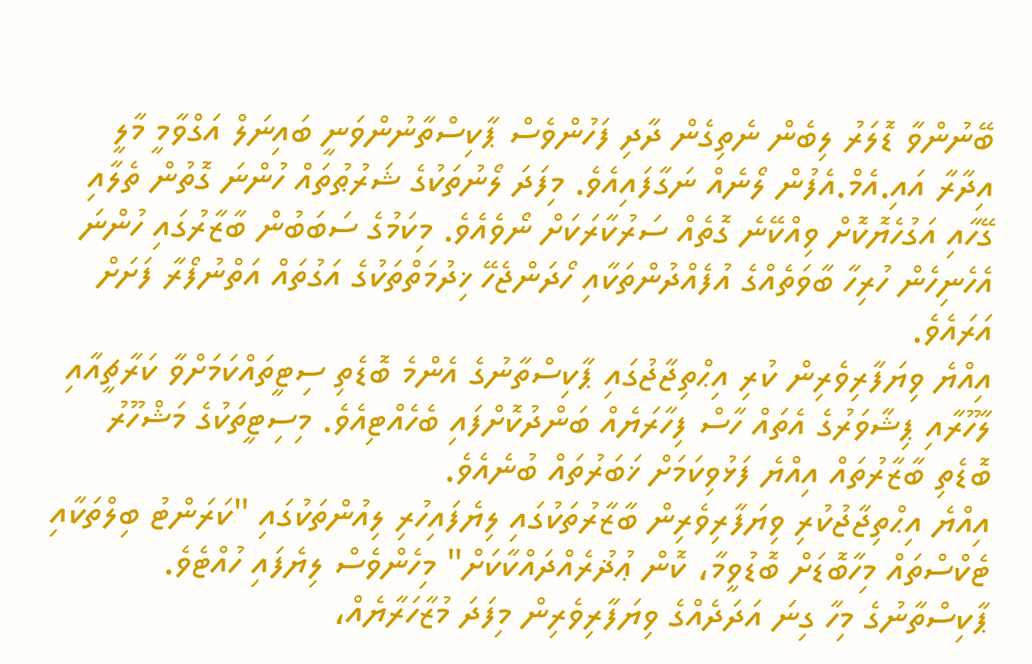ބޭނުންވާ ޑޮލަރު ލިބެން ނެތިގެން ދާދި ފަހުންވެސް ޕާކިސްތާނުންވަނީ ބައިނަލް އަގްވާމީ މާލީ އިދާރާ އައި.އެމް.އެފުން ލޯނެއް ނަގާފައިއެވެ. މިފަދަ ލޯނުތަކުގެ ޝަރުޠުތައް ހުންނަ ގޮތުން ތެލާއި ގޭހާއި އަގުހެޔޮކޮށް ވިއްކޭނެ ގޮތެއް ސަރުކާރަކަށް ނޯވެއެވެ. މިކަމުގެ ސަބަބުން ބާޒާރުގައި ހުންނަ އެހެނިހެން ހުރިހާ ބާވަތެއްގެ އުފެއްދުންތަކާއި ހޯދަންޖެހޭ ޚިދުމަތްތަކުގެ އަގުތައް އަތްނުފޯރާ ފަށަށް އަރައެވެ.
އިއްޔެ ވިޔަފާރިވެރިން ކުރި އިޙްތިޖާޖުގައި ޕާކިސްތާނުގެ އެންމެ ބޮޑެތި ސިޓީތައްކަމަށްވާ ކަރާޗީއާއި ލާހޫރާއި ޕިޝާވަރުގެ އެތައް ހާސް ފިހާރަޔެއް ބަންދުކޮށްފައި ބެހެއްޓިއެވެ. މިސިޓީތަކުގެ މަޝްހޫރު ބޮޑެތި ބާޒާރުތައް އިއްޔެ ފަޅުވިކަމަށް ޚަބަރުތައް ބުނެއެވެ.
އިއްޔެ އިޙްތިޖާޖުކުރި ވިޔަފާރިވެރިން ބާޒާރުތަކުގައި ލިޔެފައިހުރި ލިއުންތަކުގައި "ކަރަންޓު ބިލްތަކާއި ޓެކްސްތައް މިހާބޮޑަށް ބޮޑުވީމާ، ކޮން ޢުޛުރެއްދައްކާކަށް" މިހެންވެސް ލިޔެފައި ހުއްޓެވެ.
ޕާކިސްތާނުގެ މިހާ ގިނަ އަދަދެއްގެ ވިޔަފާރިވެރިން މިފަދަ މުޒާހަރާޔެއް،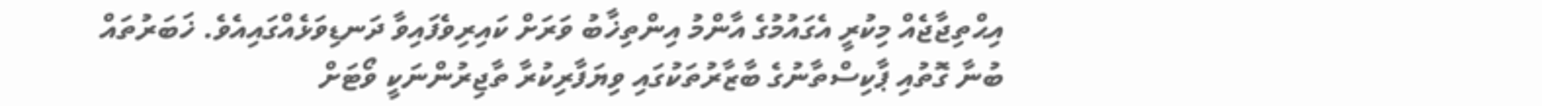އިޙްތިޖާޖެއް މިކުރީ އެގައުމުގެ އާންމު އިންތިޚާބު ވަރަށް ކައިރިވެފައިވާ ދަނޑިވަޅެއްގައިއެވެ. ޚަބަރުތައް ބުނާ ގޮތުއި ޕާކިސްތާނުގެ ބާޒާރުތަކުގައި ވިޔަފާރިކުރާ ތާޖިރުންނަކީ ވޯޓަށް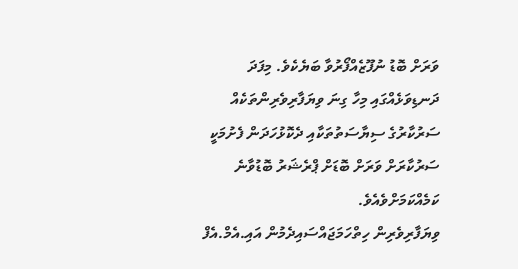ވަރަށް ބޮޑު ނުފޫޒެއްފޯރުވާ ބަޔެކެވެ. މިފަދަ ދަނޑިވަޅެއްގައި މިހާ ގިނަ ވިޔަފާރިވެރިންތަކެއް ސަރުކާރުގެ ސިޔާސަތުތަކާއި ދެކޮޅުހަދަން ފެށުމަކީ ސަރުކާރަށް ވަރަށް ބޮޑަށް ޕްރެޝަރު ބޮޑުވާނެ ކަމެއްކަމަށްވެއެވެ.
ވިޔަފާރިވެރިން ހިތްހަމަޖައްސައިދެމުން އައި.އެމް.އެފް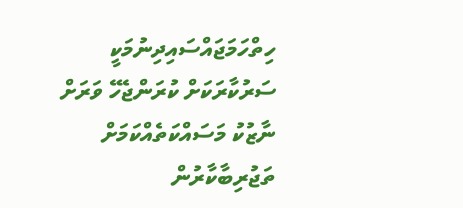ހިތްހަމަޖައްސައިދިނުމަކީ ސަރުކާރަކަށް ކުރަންޖެހޭ ވަރަށް ނާޒުކު މަސައްކަތެއްކަމަށް ތަޖުރިބާކާރުން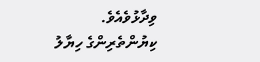ވިދާޅުވެއެވެ.
ކިޔުންތެރިންގެ ހިޔާލު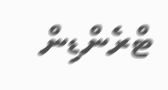ޓްރެންޑިން